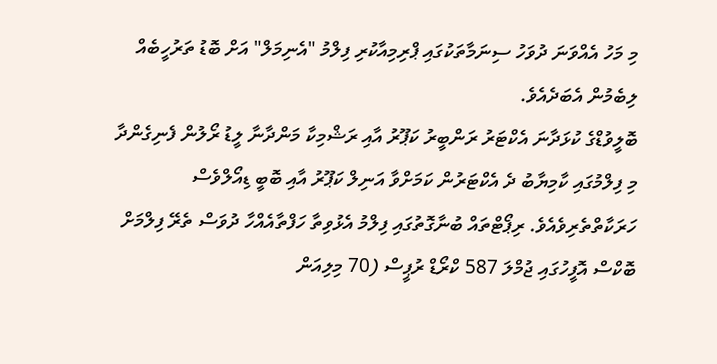މި މަހު އެއްވަނަ ދުވަހު ސިނަމާތަކުގައި ޕްރިމިއާކުރި ފިލްމު "އެނިމަލް" އަށް ބޮޑު ތަރުހީބެއް ލިބެމުން އެބަދެއެވެ.
ބޮލީވުޑްގެ ކުޅަދާނަ އެކްޓަރު ރަންބީރު ކަޕޫރު އާއި ރަޝްމިކާ މަންދާނާ ލީޑު ރޯލުން ފެނިގެންދާ މި ފިލްމުގައި ކާމިޔާބު ދެ އެކްޓަރުން ކަމަށްވާ އަނިލް ކަޕޫރު އާއި ބޮބީ ޑިއޯލްވެސް ހަރަކާތްތެރިވެއެވެ. ރިޕޯޓްތައް ބުނާގޮތުގައި ފިލްމު އެޅުވިތާ ހަފްތާއެއްހާ ދުވަސް ތެރޭ ފިލްމަށް ބޮކްސް އޮފީހުގައި ޖުމްލަ 587 ކްރޯޑް ރުޕީސް (70 މިލިއަން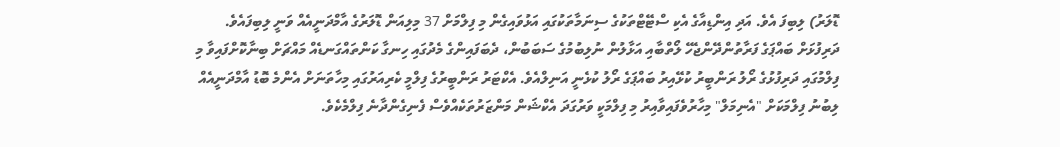ޑޮލަރު) ލިބިފަ އެވެ. އަދި އިންޑިއާގެ އެކި ސްޓޭޓްތަކުގެ ސިނަމާތަކުގައި އަޅުވައިގެން މި ފިލްމަށް 37 މިލިއަން ޑޮލަރުގެ އާމްދަނީއެއް ވަނީ ލިބިފައެވެ.
ދަރިފުޅަށް ބައްޕަގެ ފަރާތުންދޭންޖެހޭ ލޯތްބާއި އަޅާލުން ނުލިބުމުގެ ސަބަބުން، ދެބަފައިންގެ މެދުގައި ހިނގާ ކަންތައްގަނޑެއް މައްޗަށް ބިނާކޮށްފައިވާ މި ފިލްމުގައި ދަރިފުޅުގެ ރޯލު ރަންބީރު ކުޅޭއިރު ބައްޕަގެ ރޯލު ކުޅެނީ އަނިލްއެވެ. އެކްޓަރު ރަންބީރުގެ ފިލްމީ ކެރިއަރުގައި މިހާތަނަށް އެންމެ ބޮޑު އާމްދަނީއެއް ލިބުނު ފިލްމަކަށް "އެނިމަލް" މިހާރުވެފައިވާއިރު މި ފިލްމަކީ ވަރުގަދަ އެކްޝަން މަންޒަރުތަކެއްވެސް ފެނިގެންދާނެ ފިލްމެކެވެ.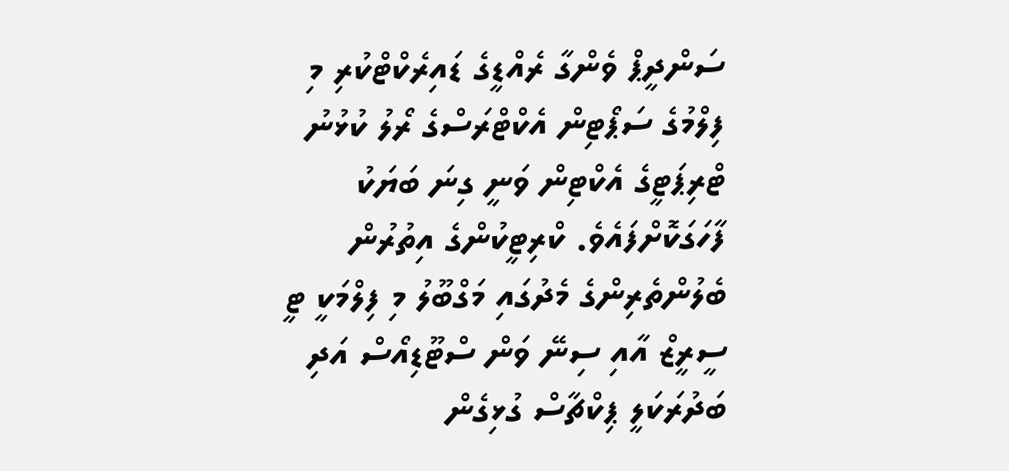ސަންދީޕް ވެންގާ ރެއްޑީގެ ޑައިރެކްޓްކުރި މި ފިލްމުގެ ސަޕޯޓިން އެކްޓްރަސްގެ ރޯލު ކުޅުނު ޓްރިޕަޓީގެ އެކްޓިން ވަނީ ގިނަ ބަޔަކު ފާހަގަކޮށްފައެވެ. ކްރިޓީކުންގެ އިތުރުން ބެލުންތެރިންގެ މެދުގައި މަގްބޫލު މި ފިލްމަކީ ޓީ ސީރީޒް އާއި ސިނޭ ވަން ސްޓޫޑިއޯސް އަދި ބަދުރަކަލީ ޕިކްޗާސް ގުޅިގެން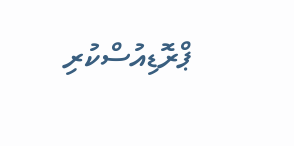ޕްރޮޑިއުސްކުރި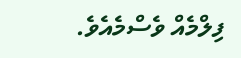ފިލްމެއް ވެސްމެއެވެ.